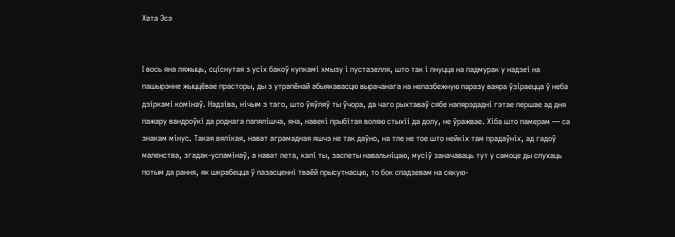Хата Эсэ


І вось яна ляжыць, сціснутая з усіх бакоў купкамі хмызу і пустазелля, што так і пнуцца на падмурак у надзеі на пашырэнне жыццёвае прасторы, ды з утрапёнай абыякавасцю вырачанага на непазбежную паразу ваяра ўзіраецца ў неба дзіркамі комінаў. Надзіва, нічым з таго, што ўяўляў ты ўчора, да чаго рыхтаваў сябе напярэдадні гэтае першае ад дня пажару вандроўкі да роднага папялішча, яна, навекі прыбітая воляю стыхіі да долу, не ўражвае. Хіба што памерам — са знакам мінус. Такая вялікая, нават аграмадная яшчэ не так даўно, на тле не тое што нейкіх там прадаўніх, ад гадоў маленства, згадак-успамінаў, а нават лета, калі ты, заспеты навальніцаю, мусіў заначаваць тут у самоце ды слухаць потым да рання, як шкрабецца ў пазасценні тваёй прысутнасцю, то бок спадзевам на сякую-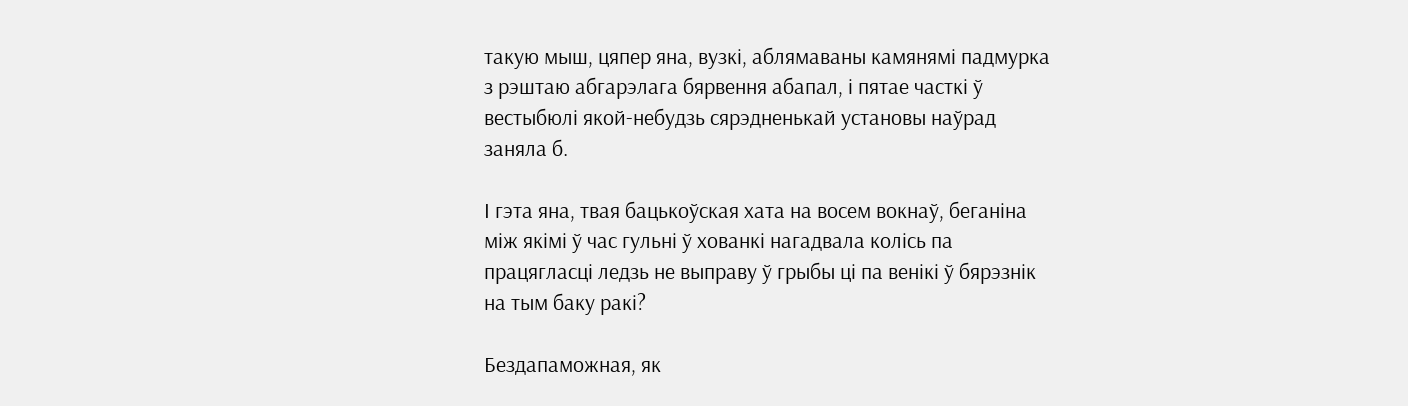такую мыш, цяпер яна, вузкі, аблямаваны камянямі падмурка з рэштаю абгарэлага бярвення абапал, і пятае часткі ў вестыбюлі якой-небудзь сярэдненькай установы наўрад заняла б.

І гэта яна, твая бацькоўская хата на восем вокнаў, беганіна між якімі ў час гульні ў хованкі нагадвала колісь па працягласці ледзь не выправу ў грыбы ці па венікі ў бярэзнік на тым баку ракі?

Бездапаможная, як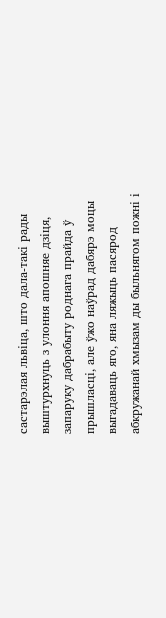састарэлая львіца, што дала-такі рады выштурхнуць з улоння апошняе дзіця, запаруку дабрабыту роднага прайда ў прышласці, але ўжо наўрад дабярэ моцы выгадаваць яго, яна ляжыць пасярод абкружанай хмызам ды быльнягом пожні і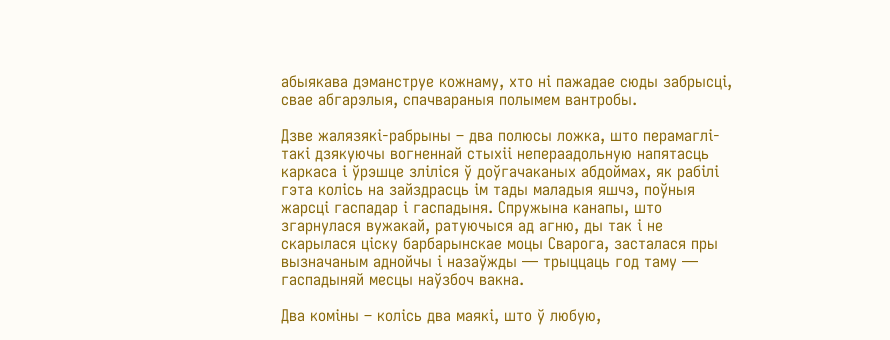абыякава дэманструе кожнаму, хто ні пажадае сюды забрысці, свае абгарэлыя, спачвараныя полымем вантробы.

Дзве жалязякі-рабрыны – два полюсы ложка, што перамаглі-такі дзякуючы вогненнай стыхіі непераадольную напятасць каркаса і ўрэшце зліліся ў доўгачаканых абдоймах, як рабілі гэта колісь на зайздрасць ім тады маладыя яшчэ, поўныя жарсці гаспадар і гаспадыня. Спружына канапы, што згарнулася вужакай, ратуючыся ад агню, ды так і не скарылася ціску барбарынскае моцы Сварога, засталася пры вызначаным аднойчы і назаўжды — трыццаць год таму — гаспадыняй месцы наўзбоч вакна.

Два коміны – колісь два маякі, што ў любую,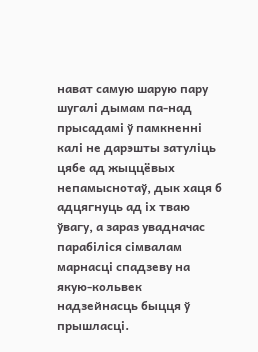нават самую шарую пару шугалі дымам па-над прысадамі ў памкненні калі не дарэшты затуліць цябе ад жыццёвых непамыснотаў, дык хаця б адцягнуць ад іх тваю ўвагу, а зараз увадначас парабіліся сімвалам марнасці спадзеву на якую-кольвек надзейнасць быцця ў прышласці.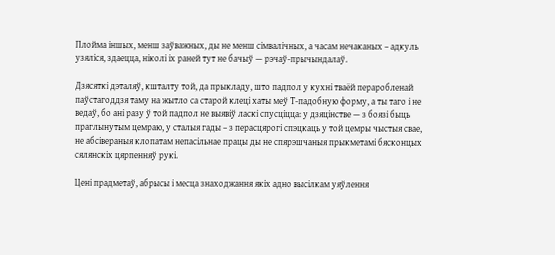Плойма іншых, менш заўважных, ды не менш сімвалічных, а часам нечаканых – адкуль узяліся, здаецца, ніколі іх раней тут не бачыў — рэчаў-прычындалаў.

Дзясяткі дэталяў, кшталту той, да прыкладу, што падпол у кухні тваёй пераробленай паўстагоддзя таму на жытло са старой клеці хаты меў Т-падобную форму, а ты таго і не ведаў, бо ані разу ў той падпол не выявіў ласкі спусціцца: у дзяцінстве — з боязі быць праглынутым цемраю, у сталыя гады – з перасцярогі спэцкаць у той цемры чыстыя свае, не абсівераныя клопатам непасільнае працы ды не спярэшчаныя прыкметамі бясконцых сялянскіх цярпенняў рукі.

Цені прадметаў, абрысы і месца знаходжання якіх адно высілкам уяўлення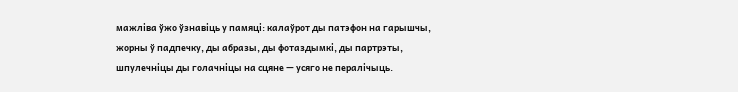мажліва ўжо ўзнавіць у памяці: калаўрот ды патэфон на гарышчы, жорны ў падпечку, ды абразы, ды фотаздымкі, ды партрэты, шпулечніцы ды голачніцы на сцяне — усяго не пералічыць.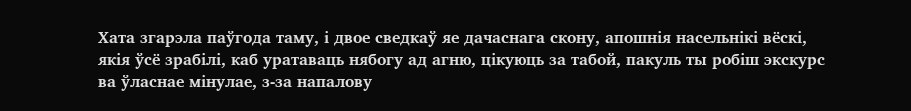Хата згарэла паўгода таму, і двое сведкаў яе дачаснага скону, апошнія насельнікі вёскі, якія ўсё зрабілі, каб уратаваць нябогу ад агню, цікуюць за табой, пакуль ты робіш экскурс ва ўласнае мінулае, з-за напалову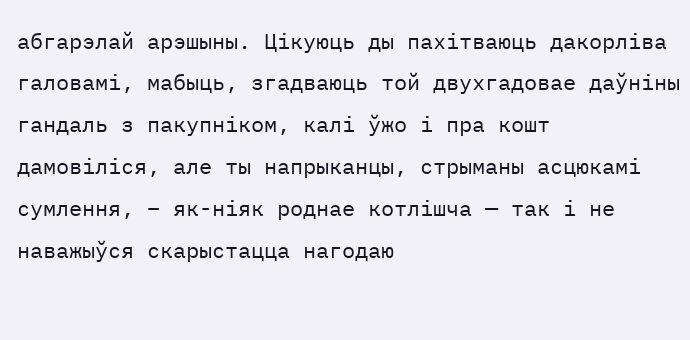абгарэлай арэшыны. Цікуюць ды пахітваюць дакорліва галовамі, мабыць, згадваюць той двухгадовае даўніны гандаль з пакупніком, калі ўжо і пра кошт дамовіліся, але ты напрыканцы, стрыманы асцюкамі сумлення, – як-ніяк роднае котлішча — так і не наважыўся скарыстацца нагодаю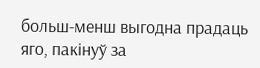больш-менш выгодна прадаць яго, пакінуў за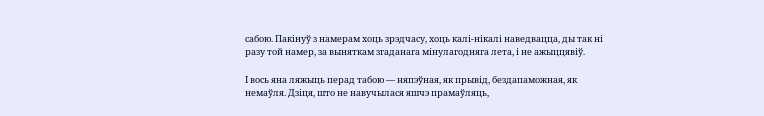сабою. Пакінуў з намерам хоць зрэдчасу, хоць калі-нікалі наведвацца, ды так ні разу той намер, за выняткам згаданага мінулагодняга лета, і не ажыццявіў.

І вось яна ляжыць перад табою — няпэўная, як прывід, бездапаможная, як немаўля. Дзіця, што не навучылася яшчэ прамаўляць,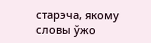старэча, якому словы ўжо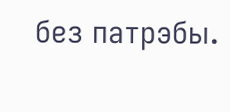без патрэбы.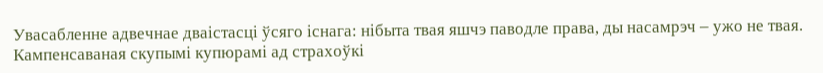Увасабленне адвечнае дваістасці ўсяго існага: нібыта твая яшчэ паводле права, ды насамрэч – ужо не твая. Кампенсаваная скупымі купюрамі ад страхоўкі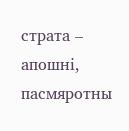страта – апошні, пасмяротны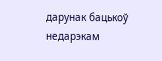дарунак бацькоў недарэкам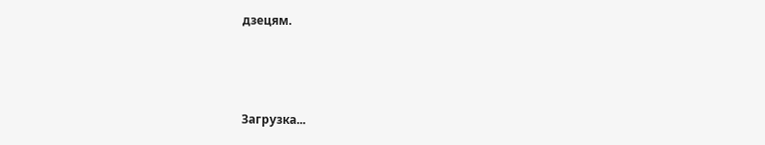дзецям.



Загрузка...